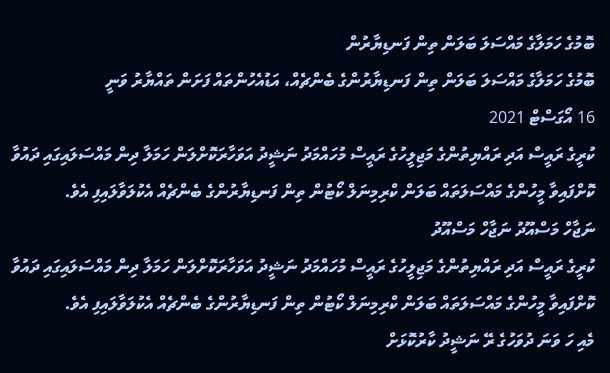ބޮމުގެ ހަމަލާގެ މައްސަލަ ބަލަން ތިން ފަނޑިޔާރުން
ބޮމުގެ ހަމަލާގެ މައްސަލަ ބަލަން ތިން ފަނޑިޔާރުންގެ ބެންޗެއް، އަޑުއެހުންތައް ފަށަން ތައްޔާރު ވަނީ
16 އޯގަސްޓް 2021
ކުރީގެ ރައީސް އަދި ރައްޔިތުންގެ މަޖިލީހުގެ ރައީސް މުހައްމަދު ނަޝީދު އަވަހާރަކޮށްލަން ހަމަލާ ދިން މައްސަލައިގައި ދައުވާ ކޮށްފައިވާ މީހުންގެ މައްސަލަތައް ބަލަން ކްރިމިނަލް ކޯޓުން ތިން ފަނޑިޔާރުންގެ ބެންޗެއް އެކުލަވާލައިފި އެވެ.
ނަޖާހް މަސްއޫދު ނަޖާހް މަސްއޫދު
ކުރީގެ ރައީސް އަދި ރައްޔިތުންގެ މަޖިލީހުގެ ރައީސް މުހައްމަދު ނަޝީދު އަވަހާރަކޮށްލަން ހަމަލާ ދިން މައްސަލައިގައި ދައުވާ ކޮށްފައިވާ މީހުންގެ މައްސަލަތައް ބަލަން ކްރިމިނަލް ކޯޓުން ތިން ފަނޑިޔާރުންގެ ބެންޗެއް އެކުލަވާލައިފި އެވެ.
މެއި ހަ ވަނަ ދުވަހުގެ ރޭ ނަޝީދު ކާރުކޮޅަށް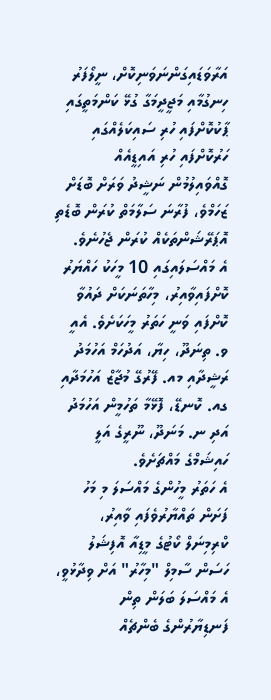އަރާވަޑައިގަންނަވަނިކޮށް، ނީލޯފަރު ހިނގުމާއި މަޖީދީމަގާ ގުޅޭ ކަންމަތީގައި ޕާކުކޮށްފައި ހުރި ސައިކަލެއްގައި ހަރުކޮށްފައި ހުރި އައިޑީއެއް ގޮއްވައިލުމުން ނަޝީދު ވަރަށް ބޮޑަށް ޒަހަމްވެ، ފުރާނަ ސަލާމަތް ކުރަން ބޮޑެތި އޮޕަރޭޝަންތަކެއް ކުރަން ޖެހުނެވެ.
އެ މައްސަލައިގައި 10 މީހަކު ހައްޔަރު ކޮށްފައިވާއިރު، މިހާތަނަކަށް ދައުވާ ކޮށްފައި ވަނީ ހަތަރު މީހަކަށެވެ. އެއީ ވ. ތިނަދޫ، ހިޔާ، އަދުހަމް އަހުމަދު ރަޝީދާއި މއ. ފޭރުގޭ މުޖާޒް އަހުމަދާއި ގއ. ކޮނޑޭ، ފޮޅޭމާ ތަހުމީން އަހުމަދު އަދި ނ. މަނަދޫ، ނޫރީގެ އަލީ ހައިޝަމްގެ މައްޗަށެވެ.
އެ ހަތަރު މީހުންގެ މައްސަލަ މި މަހު ފަށަން ތައްޔާރުވެފައި ވާއިރު، ކްރިމިނަލް ކޯޓުގެ މީޑިއާ އޮފިޝަލު ހަސަން ސާމިލް "މިހާރު" އަށް ވިދާޅުވީ، އެ މައްސަލަ ބަލަން ތިން ފަނޑިޔާރުންގެ ބެންޗެއް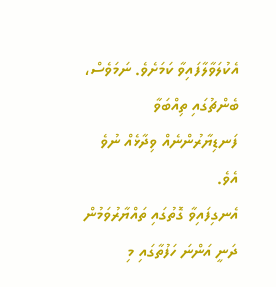އެކުލަވާލާފައިވާ ކަމަށެވެ. ނަމަވެސް، ބެންޗުގައި ތިއްބަވާ ފަނޑިޔާރުންނެއް ވިދާޅެއް ނުވެ އެވެ.
އެނގިފައިވާ ގޮތުގައި ތައްޔާރުވަމުން ދަނީ އަންނަ ހަފުތާގައި މި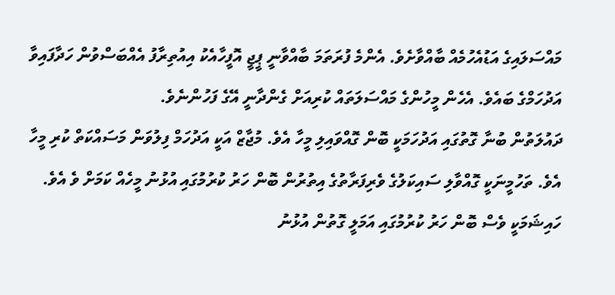މައްސަލައިގެ އަޑުއެހުމެއް ބާއްވާށެވެ. އެންމެ ފުރަތަމަ ބާއްވާނީ ޕީޖީ އޮފީހާއެކު އިއުތިރާފު އެއްބަސްވުން ހަދާފައިވާ އަދުހަމްގެ ބައެވެ. އެހެން މީހުންގެ މައްސަލަތައް ކުރިއަށް ގެންދާނީ އޭގެ ފަހުންނެވެ.
ދައުލަތުން ބުނާ ގޮތުގައި އަދުހަމަކީ ބޮން ގޮއްވައިލި މީހާ އެވެ. މުޖާޒް އަކީ އަދުހަމް ފިލުވަން މަސައްކަތް ކުރި މީހާ އެވެ. ތަހުމީނަކީ ގޮއްވާލި ސައިކަލުގެ ވެރިފަރާތުގެ އިތުރުން ބޮން ހަރު ކުރުމުގައި އުޅުނު މީހެއް ކަމަށް ވެ އެވެ. ހައިޝަމަކީ ވެސް ބޮން ހަރު ކުރުމުގައި އަމަލީ ގޮތުން އުޅުނު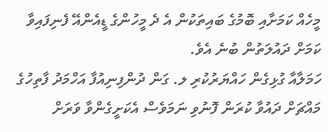މީހެއް ކަމަށާއި ބޮމުގެ ބައިތަކުން އެ ދެ މީހުންގެ ޑީއެންއޭ ފެނިފައިވާ ކަމަށް ދައުލަތުން ބުނެ އެވެ.
ހަމަލާއާ ގުޅިގެން ހައްޔަރުކުރި ލ. ގަން ދުންފިނިއުފާ އަހްމަދު ފާތިހުގެ މައްޗަށް ދައުވާ ކުރަން ފޮނުވި ނަމަވެސް އެކަށީގެންވާ ވަރަށް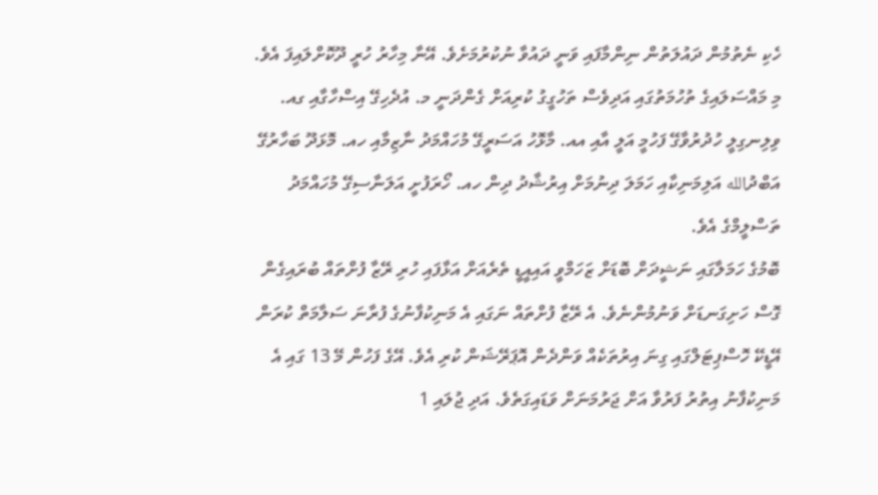ހެކި ނެތުމުން ދައުލަތުން ނިންމާފައި ވަނީ ދައުވާ ނުކުރުމަށެވެ. އޭނާ މިހާރު ހުރީ ދޫކޮށްލައިފަ އެވެ.
މި މައްސަލައިގެ ތުހުމަތުގައި އަދިވެސް ތަހުގީގު ކުރިއަށް ގެންދަނީ މ. އުދެހިގޭ އިސްހާގާއި ގއ. ވިލިނގިލީ ހުދުރުވާގޭ ފަހުމީ އަލީ އާއި އއ. މާޅޮހު އަސަރީގޭ މުހައްމަދު ނާޒިމާއި ހއ. މޮޅަދޫ ބަހާރުގޭ އަބްދުالله އަލިމަނިކާއި ހަމަލަ ދިނުމަށް އިރުޝާދު ދިން ހއ. ހޯރަފުށީ އަލަނާސިގޭ މުހައްމަދު ތަސްލީމްގެ އެވެ.
ބޮމުގެ ހަމަލާގައި ނަޝީދަށް ބޮޑަށް ޒަހަމްވީ އައިއީޑީ ތެރެއަށް އަޅާފައި ހުރި ރޭޒާ ފުށްތައް ބުރައިގެން ގޮސް ހަށިގަނޑަށް ވަނުމުންނެވެ. އެ ރޭޒާ ފުށްތައް ނަގައި އެ މަނިކުފާނުގެ ފުރާނަ ސަލާމަތް ކުރަން އޭޑީކޭ ހޮސްޕިޓަލްގައި ގިނަ އިރުތަކެއް ވަންދެން އޮޕަރޭޝަން ކުރި އެވެ. އޭގެ ފަހުން މޭ 13 ގައި އެ މަނިކުފާނު އިތުރު ފަރުވާ އަށް ޖަރުމަނަށް ވަޑައިގަތެވެ. އަދި ޖުލައި 1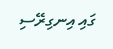ގައި އިނގިރޭސި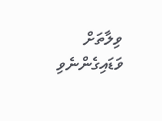ވިލާތަށް ވަޑައިގެންނެވި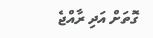ގޮތަށް އަދި ރާއްޖެ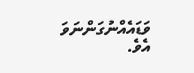ވަޑައެއްނުގަންނަވަ އެވެ.